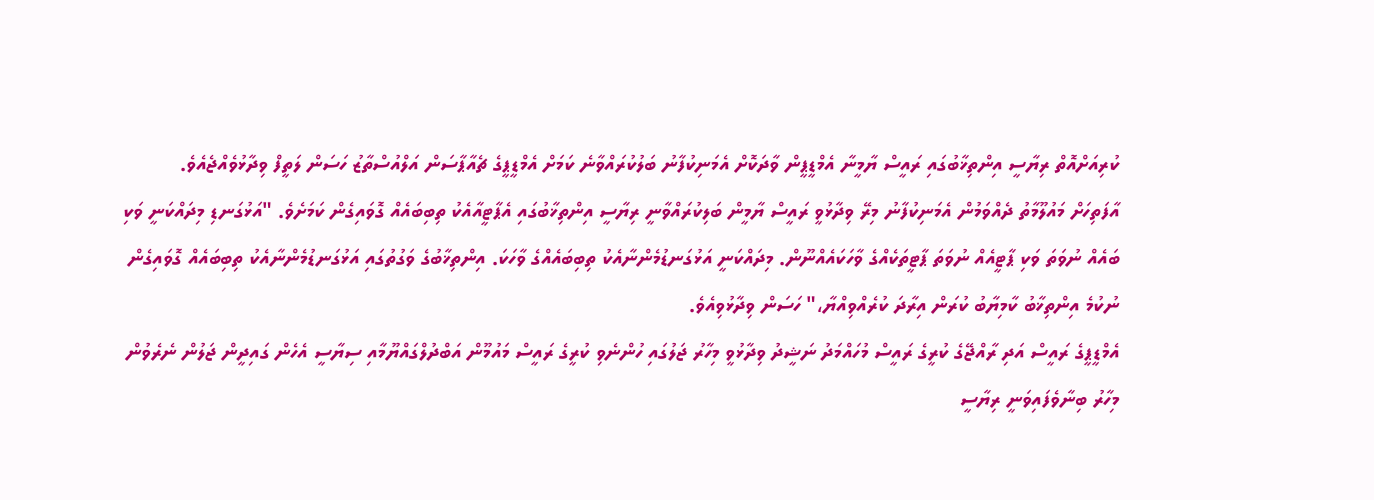ކުރިއަށްއޮތް ރިޔާސީ އިންތިޚާބުގައި ރައީސް ޔާމީނާ އެމްޑީޕީން ވާދަކޮށް އެމަނިކުފާނު ބަލުކުރައްވާނެ ކަމަށް އެމްޑީޕީގެ ޗެއާޕާސަން އަލްއުސްތާޒު ހަސަން ލަތީފް ވިދާޅުވެއްޖެއެވެ.
އާފަތިހަށް މައުލޫމާތު ދެއްވަމުން އެމަނިކުފާނު މިރޭ ވިދާޅުވީ ރައީސް ޔާމީން ބަލިކުރައްވާނީ ރިޔާސީ އިންތިޚާބުގައި އެޕާޓީއާއެކު ތިބިބައެއް ގޮވައިގެން ކަމަށެވެ. "އަޅުގަނޑި މިދައްކަނީ ވަކި ބައެއް ނުވަތަ ވަކި ޕާޓީއެއް ނުވަތަ ޕާޓީތަކެއްގެ ވާހަކައެއްނޫން. މިދައްކަނީ އަޅުގަނޑުމެންނާއެކު ތިބިބައެއްގެ ވާހަކަ. އިންތިޚާބުގެ ވަގުތުގައި އަޅުގަނޑުމެންނާއެކު ތިބިބައެއް ގޮވައިގެން ނުކުމެ އިންތިޚާބު ކާމިޔާބު ކުރަން އިރާދަ ކުރެއްވިއްޔާ،" ހަސަން ވިދާޅުވިއެވެ.
އެމްޑީޕީގެ ރައީސް އަދި ރާއްޖޭގެ ކުރީގެ ރައީސް މުހައްމަދު ނަޝީދު ވިދާޅުވީ މިހާރު ޖަލުގައި ހުންނެވި ކުރީގެ ރައީސް މައުމޫން އަބްދުލްގައްޔޫމާއި ސިޔާސީ އެހެން ގައިދީން ޖަލުން ނެރެވުން މިހާރު ބިނާވެފައިވަނީ ރިޔާސީ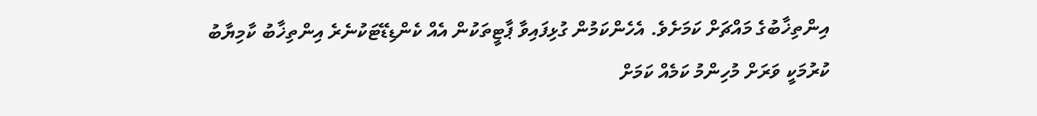އިންތިޚާބުގެ މައްޗަށް ކަމަށެވެ. އެހެންކަމުން ގުޅިފައިވާ ޕާޓީތަކުން އެއް ކެންޑިޑޭޓަކުނެރެ އިންތިޚާބު ކާމިޔާބު ކުރުމަކީ ވަރަށް މުހިންމު ކަމެއް ކަމަށް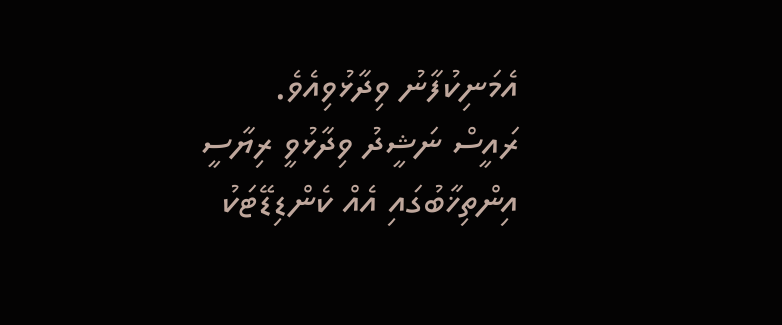އެމަނިކުފާނު ވިދާޅުވިއެވެ.
ރައީސް ނަޝީދު ވިދާޅުވީ ރިޔާސީ އިންތިޚާބުގައި އެއް ކެންޑިޑޭޓަކު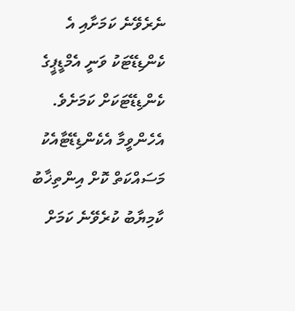ނެރެވޭނެ ކަމަށާއި އެ ކެންޑިޑޭޓަކު ވަނީ އެމްޑީޕީގެ ކެންޑިޑޭޓަކަށް ކަމަށެވެ. އެހެންވީމާ އެކެންޑިޑޭޓާއެކު މަސައްކަތް ކޮށް އިންތިޚާބު ކާމިޔާބު ކުރެވޭނެ ކަމަށް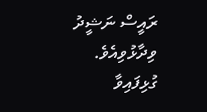ރައީސް ނަޝީދު ވިދާޅުވިއެވެ.
ގުޅިފައިވާ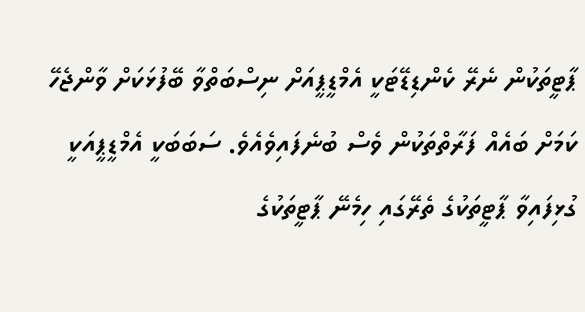ޕާޓީތަކުން ނެރޭ ކެންޑިޑޭޓަކީ އެމްޑީޕީއަށް ނިސްބަތްވާ ބޭފުޅަކަށް ވާންޖެހޭ ކަމަށް ބައެއް ފަރާތްތަކުން ވެސް ބުނެފައިވެއެވެ. ސަބަބަކީ އެމްޑީޕީއަކީ ގުޅިފައިވާ ޕާޓީތަކުގެ ތެރޭގައި ހިމެނޭ ޕާޓީތަކުގެ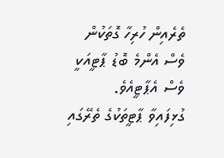ތެރެއިން ހުރިހާ ގޮތަކުން ވެސް އެންމެ ބޮޑު ޕާޓީއަކީ ވެސް އެޕާޓީއެވެ.
ގުޅިފައިވާ ޕާޓީތަކުގެ ތެރޭގައި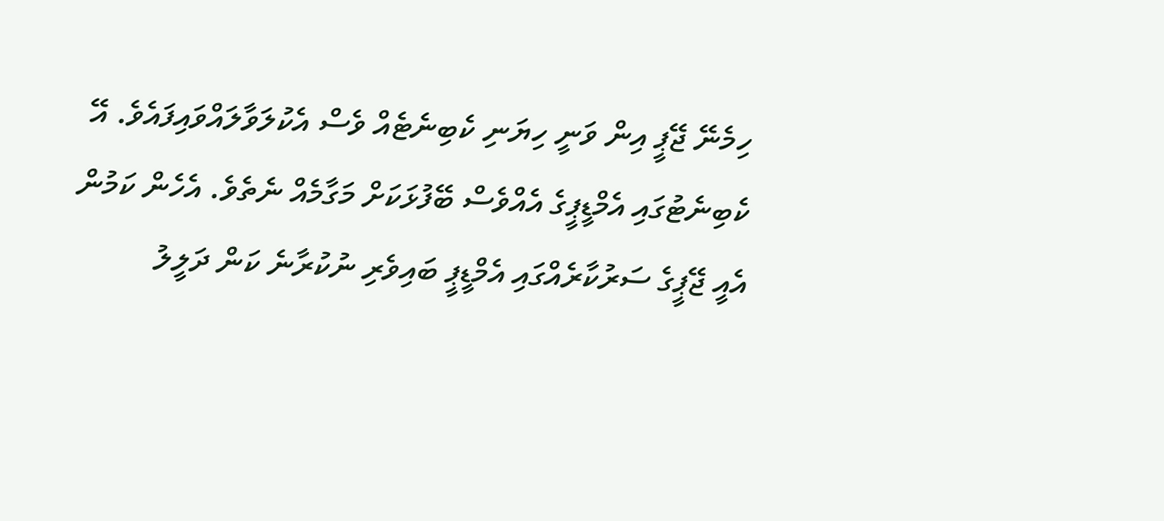ހިމެނޭ ޖޭޕީ އިން ވަނީ ހިޔަނި ކެބިނެޓެއް ވެސް އެކުލަވާލައްވައިފައެވެ. އޭ ކެބިނެޓުގައި އެމްޑީޕީގެ އެއްވެސް ބޭފުޅަކަށް މަގާމެއް ނެތެވެ. އެހެން ކަމުން އެއީ ޖޭޕީގެ ސަރުކާރެއްގައި އެމްޑީޕީ ބައިވެރި ނުކުރާނެ ކަން ދަލީލު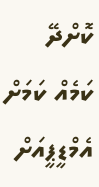ކޮށްދޭ ކަމެއް ކަމަށް އެމްޑީޕީއަށް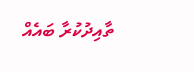ތާއިދުކުރާ ބައެއް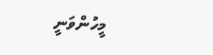މީހުންވަނީ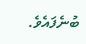ބުނެފައެވެ.